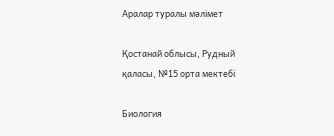Аралар туралы мәлімет

Қостанай облысы, Рудный қаласы, №15 орта мектебі

Биология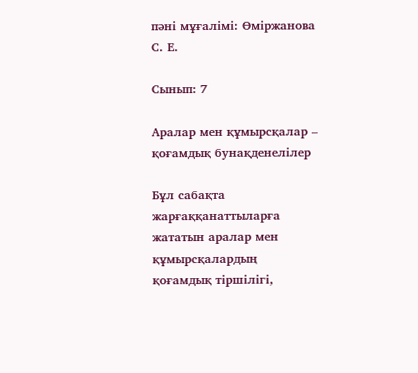пәні мұғалімі: Өміржанова С. Е.

Сынып: 7

Аралар мен құмырсқалар – қоғамдық бунақденелілер

Бұл сабақта жарғаққанаттыларға жататын аралар мен құмырсқалардың қоғамдық тіршілігі,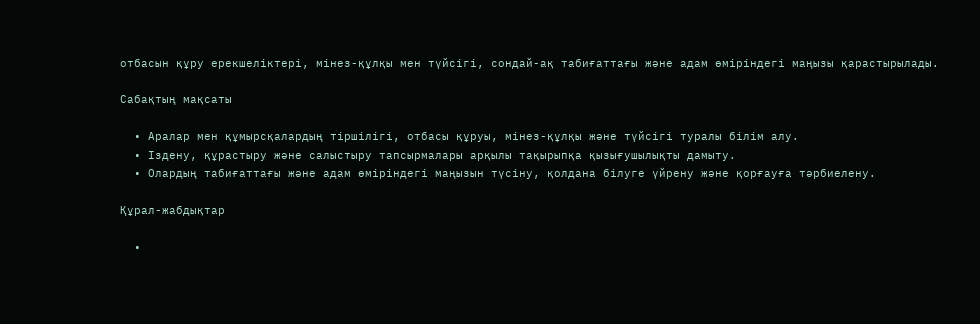отбасын құру ерекшеліктері, мінез-құлқы мен түйсігі, сондай-ақ табиғаттағы және адам өміріндегі маңызы қарастырылады.

Сабақтың мақсаты

  • Аралар мен құмырсқалардың тіршілігі, отбасы құруы, мінез-құлқы және түйсігі туралы білім алу.
  • Іздену, құрастыру және салыстыру тапсырмалары арқылы тақырыпқа қызығушылықты дамыту.
  • Олардың табиғаттағы және адам өміріндегі маңызын түсіну, қолдана білуге үйрену және қорғауға тәрбиелену.

Құрал-жабдықтар

  •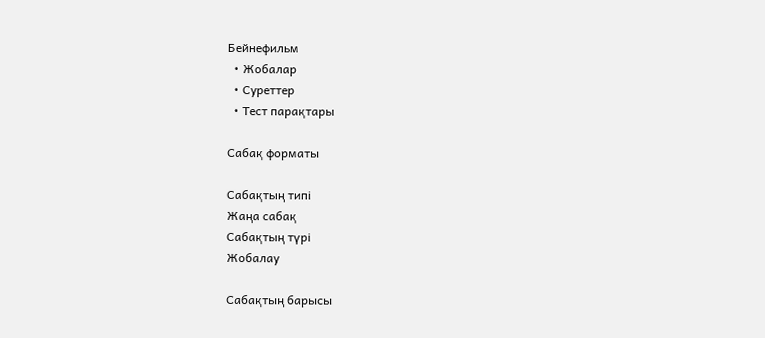Бейнефильм
  • Жобалар
  • Суреттер
  • Тест парақтары

Сабақ форматы

Сабақтың типі
Жаңа сабақ
Сабақтың түрі
Жобалау

Сабақтың барысы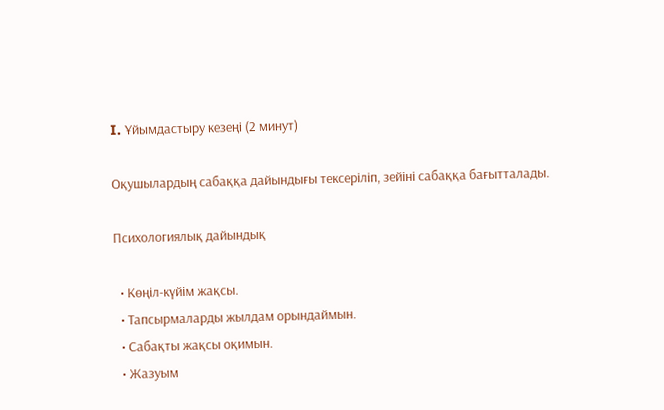I. Ұйымдастыру кезеңі (2 минут)

Оқушылардың сабаққа дайындығы тексеріліп, зейіні сабаққа бағытталады.

Психологиялық дайындық

  • Көңіл-күйім жақсы.
  • Тапсырмаларды жылдам орындаймын.
  • Сабақты жақсы оқимын.
  • Жазуым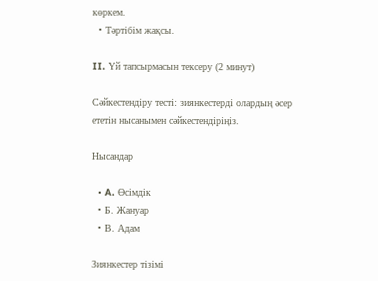көркем.
  • Тәртібім жақсы.

II. Үй тапсырмасын тексеру (2 минут)

Сәйкестендіру тесті: зиянкестерді олардың әсер ететін нысанымен сәйкестендіріңіз.

Нысандар

  • A. Өсімдік
  • Б. Жануар
  • В. Адам

Зиянкестер тізімі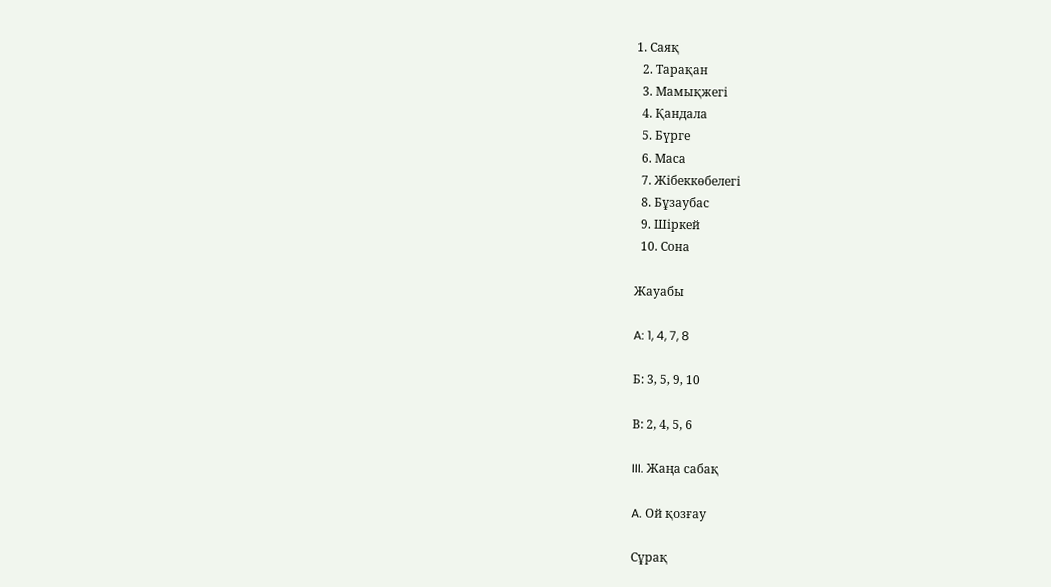1. Саяқ
  2. Тарақан
  3. Мамықжегі
  4. Қандала
  5. Бүрге
  6. Маса
  7. Жібеккөбелегі
  8. Бұзаубас
  9. Шіркей
  10. Сона

Жауабы

A: 1, 4, 7, 8

Б: 3, 5, 9, 10

В: 2, 4, 5, 6

III. Жаңа сабақ

A. Ой қозғау

Сұрақ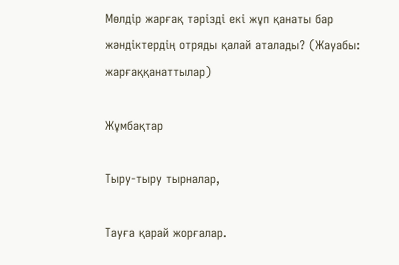Мөлдір жарғақ тәрізді екі жұп қанаты бар жәндіктердің отряды қалай аталады? (Жауабы: жарғаққанаттылар)

Жұмбақтар

Тыру-тыру тырналар,

Тауға қарай жорғалар.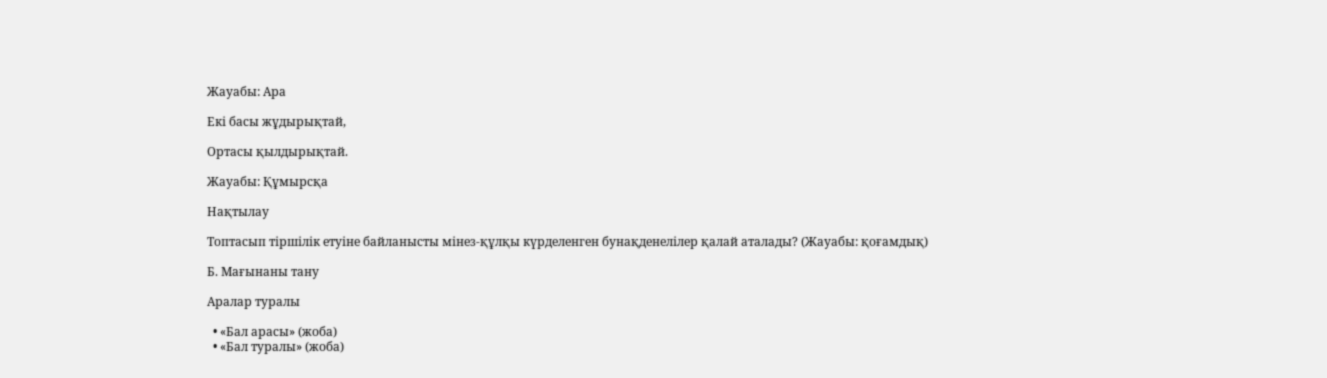Жауабы: Ара

Екі басы жұдырықтай,

Ортасы қылдырықтай.

Жауабы: Құмырсқа

Нақтылау

Топтасып тіршілік етуіне байланысты мінез-құлқы күрделенген бунақденелілер қалай аталады? (Жауабы: қоғамдық)

Б. Мағынаны тану

Аралар туралы

  • «Бал арасы» (жоба)
  • «Бал туралы» (жоба)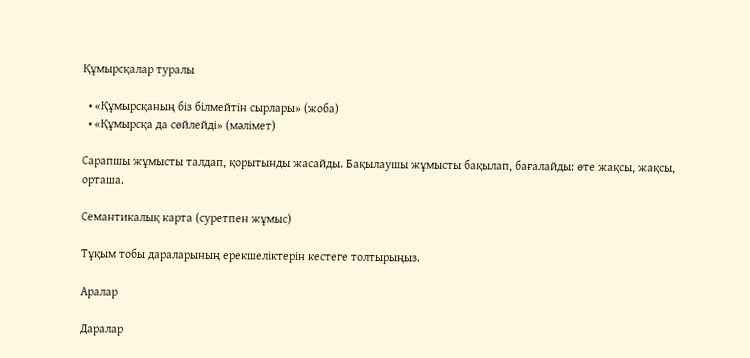Құмырсқалар туралы

  • «Құмырсқаның біз білмейтін сырлары» (жоба)
  • «Құмырсқа да сөйлейді» (мәлімет)

Сарапшы жұмысты талдап, қорытынды жасайды. Бақылаушы жұмысты бақылап, бағалайды: өте жақсы, жақсы, орташа.

Семантикалық карта (суретпен жұмыс)

Тұқым тобы дараларының ерекшеліктерін кестеге толтырыңыз.

Аралар

Даралар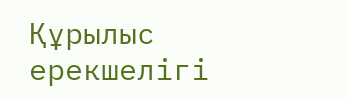Құрылыс ерекшелігі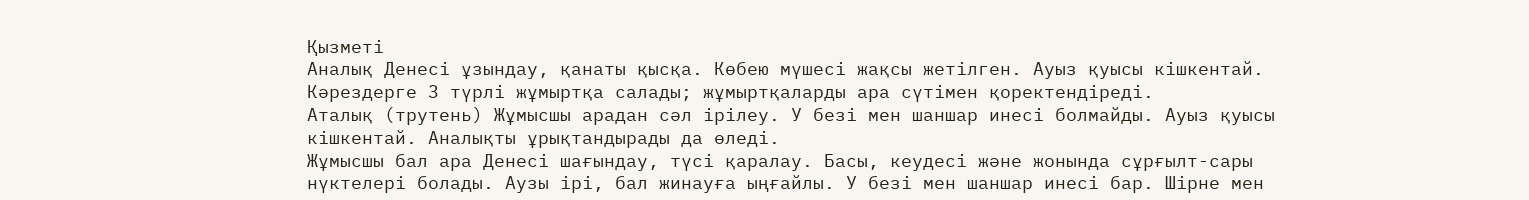Қызметі
Аналық Денесі ұзындау, қанаты қысқа. Көбею мүшесі жақсы жетілген. Ауыз қуысы кішкентай. Кәрездерге 3 түрлі жұмыртқа салады; жұмыртқаларды ара сүтімен қоректендіреді.
Аталық (трутень) Жұмысшы арадан сәл ірілеу. У безі мен шаншар инесі болмайды. Ауыз қуысы кішкентай. Аналықты ұрықтандырады да өледі.
Жұмысшы бал ара Денесі шағындау, түсі қаралау. Басы, кеудесі және жонында сұрғылт-сары нүктелері болады. Аузы ірі, бал жинауға ыңғайлы. У безі мен шаншар инесі бар. Шірне мен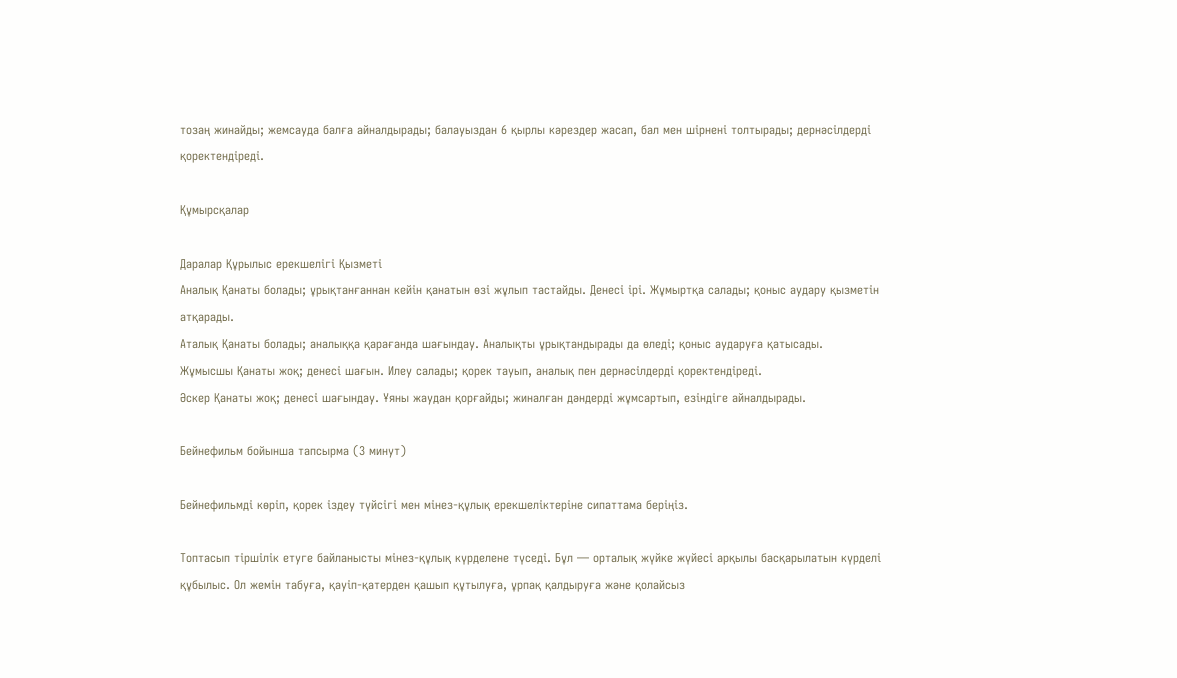тозаң жинайды; жемсауда балға айналдырады; балауыздан 6 қырлы кәрездер жасап, бал мен шірнені толтырады; дернәсілдерді қоректендіреді.

Құмырсқалар

Даралар Құрылыс ерекшелігі Қызметі
Аналық Қанаты болады; ұрықтанғаннан кейін қанатын өзі жұлып тастайды. Денесі ірі. Жұмыртқа салады; қоныс аудару қызметін атқарады.
Аталық Қанаты болады; аналыққа қарағанда шағындау. Аналықты ұрықтандырады да өледі; қоныс аударуға қатысады.
Жұмысшы Қанаты жоқ; денесі шағын. Илеу салады; қорек тауып, аналық пен дернәсілдерді қоректендіреді.
Әскер Қанаты жоқ; денесі шағындау. Ұяны жаудан қорғайды; жиналған дәндерді жұмсартып, езіндіге айналдырады.

Бейнефильм бойынша тапсырма (3 минут)

Бейнефильмді көріп, қорек іздеу түйсігі мен мінез-құлық ерекшеліктеріне сипаттама беріңіз.

Топтасып тіршілік етуге байланысты мінез-құлық күрделене түседі. Бұл — орталық жүйке жүйесі арқылы басқарылатын күрделі құбылыс. Ол жемін табуға, қауіп-қатерден қашып құтылуға, ұрпақ қалдыруға және қолайсыз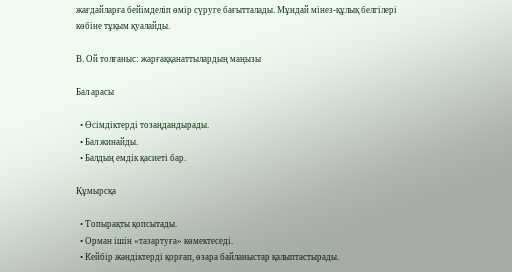жағдайларға бейімделіп өмір сүруге бағытталады. Мұндай мінез-құлық белгілері көбіне тұқым қуалайды.

В. Ой толғаныс: жарғаққанаттылардың маңызы

Бал арасы

  • Өсімдіктерді тозаңдандырады.
  • Бал жинайды.
  • Балдың емдік қасиеті бар.

Құмырсқа

  • Топырақты қопсытады.
  • Орман ішін «тазартуға» көмектеседі.
  • Кейбір жәндіктерді қорғап, өзара байланыстар қалыптастырады.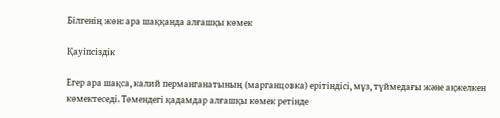Білгенің жөн: ара шаққанда алғашқы көмек

Қауіпсіздік

Егер ара шақса, калий перманганатының (марганцовка) ерітіндісі, мұз, түймедағы және ақжелкен көмектеседі. Төмендегі қадамдар алғашқы көмек ретінде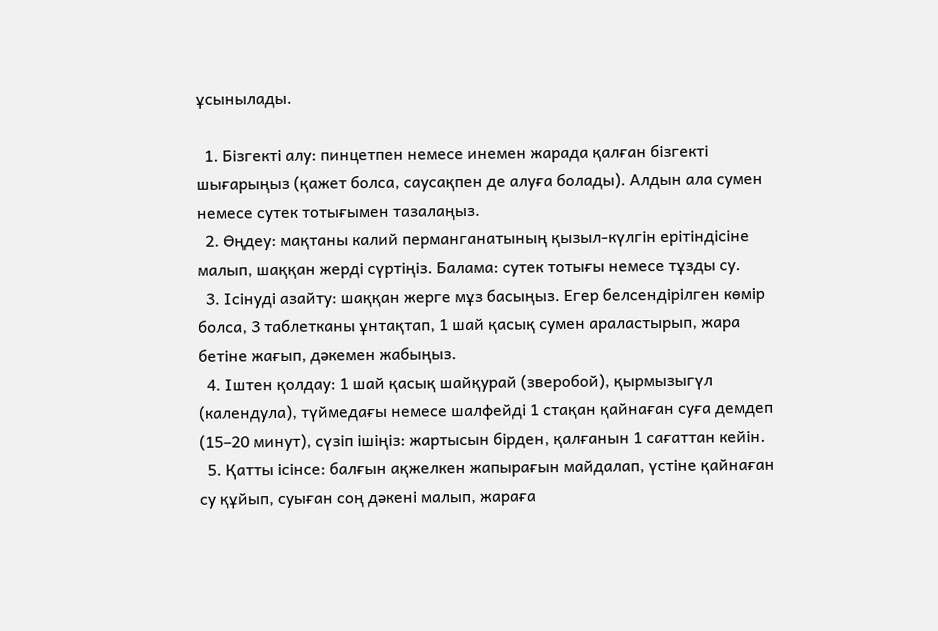ұсынылады.

  1. Бізгекті алу: пинцетпен немесе инемен жарада қалған бізгекті шығарыңыз (қажет болса, саусақпен де алуға болады). Алдын ала сумен немесе сутек тотығымен тазалаңыз.
  2. Өңдеу: мақтаны калий перманганатының қызыл-күлгін ерітіндісіне малып, шаққан жерді сүртіңіз. Балама: сутек тотығы немесе тұзды су.
  3. Ісінуді азайту: шаққан жерге мұз басыңыз. Егер белсендірілген көмір болса, 3 таблетканы ұнтақтап, 1 шай қасық сумен араластырып, жара бетіне жағып, дәкемен жабыңыз.
  4. Іштен қолдау: 1 шай қасық шайқурай (зверобой), қырмызыгүл (календула), түймедағы немесе шалфейді 1 стақан қайнаған суға демдеп (15–20 минут), сүзіп ішіңіз: жартысын бірден, қалғанын 1 сағаттан кейін.
  5. Қатты ісінсе: балғын ақжелкен жапырағын майдалап, үстіне қайнаған су құйып, суыған соң дәкені малып, жараға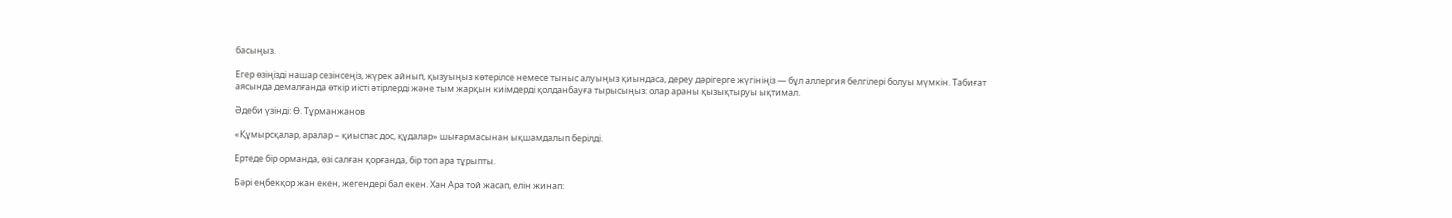басыңыз.

Егер өзіңізді нашар сезінсеңіз, жүрек айнып, қызуыңыз көтерілсе немесе тыныс алуыңыз қиындаса, дереу дәрігерге жүгініңіз — бұл аллергия белгілері болуы мүмкін. Табиғат аясында демалғанда өткір иісті әтірлерді және тым жарқын киімдерді қолданбауға тырысыңыз: олар араны қызықтыруы ықтимал.

Әдеби үзінді: Ө. Тұрманжанов

«Құмырсқалар, аралар – қиыспас дос, құдалар» шығармасынан ықшамдалып берілді.

Ертеде бір орманда, өзі салған қорғанда, бір топ ара тұрыпты.

Бәрі еңбекқор жан екен, жегендері бал екен. Хан Ара той жасап, елін жинап: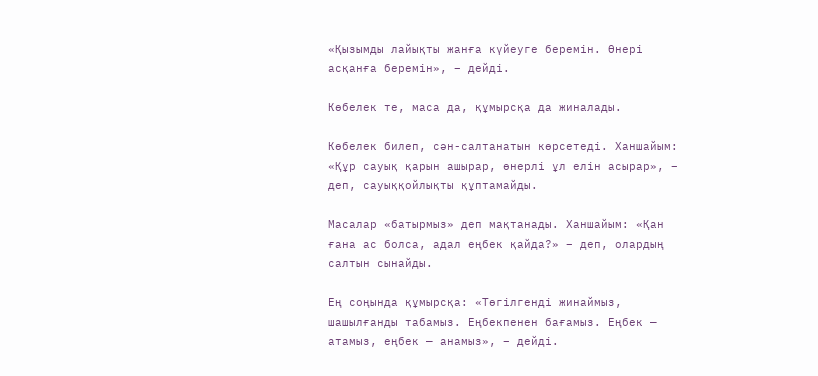«Қызымды лайықты жанға күйеуге беремін. Өнері асқанға беремін», – дейді.

Көбелек те, маса да, құмырсқа да жиналады.

Көбелек билеп, сән-салтанатын көрсетеді. Ханшайым: «Құр сауық қарын ашырар, өнерлі ұл елін асырар», – деп, сауыққойлықты құптамайды.

Масалар «батырмыз» деп мақтанады. Ханшайым: «Қан ғана ас болса, адал еңбек қайда?» – деп, олардың салтын сынайды.

Ең соңында құмырсқа: «Төгілгенді жинаймыз, шашылғанды табамыз. Еңбекпенен бағамыз. Еңбек — атамыз, еңбек — анамыз», – дейді.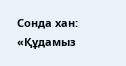Сонда хан: «Құдамыз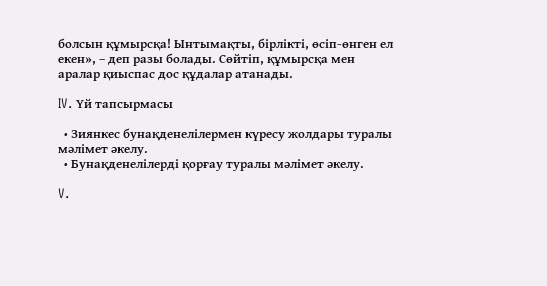болсын құмырсқа! Ынтымақты, бірлікті, өсіп-өнген ел екен», – деп разы болады. Сөйтіп, құмырсқа мен аралар қиыспас дос құдалар атанады.

IV. Үй тапсырмасы

  • Зиянкес бунақденелілермен күресу жолдары туралы мәлімет әкелу.
  • Бунақденелілерді қорғау туралы мәлімет әкелу.

V.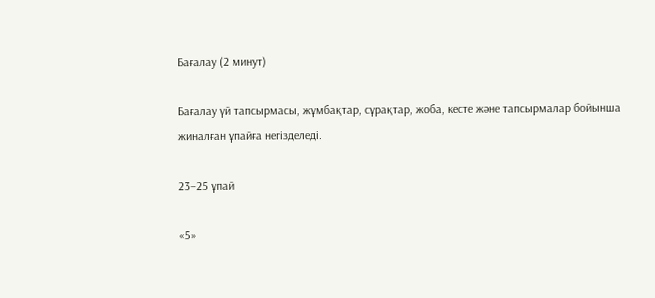Бағалау (2 минут)

Бағалау үй тапсырмасы, жұмбақтар, сұрақтар, жоба, кесте және тапсырмалар бойынша жиналған ұпайға негізделеді.

23–25 ұпай

«5»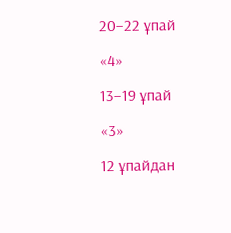20–22 ұпай

«4»

13–19 ұпай

«3»

12 ұпайдан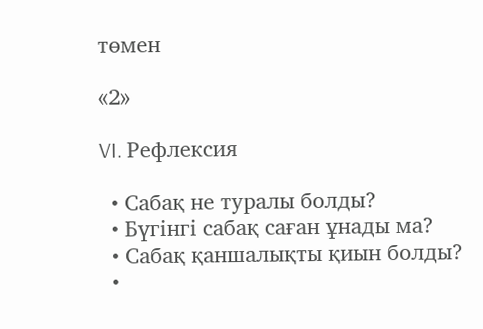төмен

«2»

VI. Рефлексия

  • Сабақ не туралы болды?
  • Бүгінгі сабақ саған ұнады ма?
  • Сабақ қаншалықты қиын болды?
  •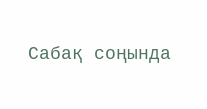Сабақ соңында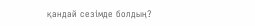қандай сезімде болдың?